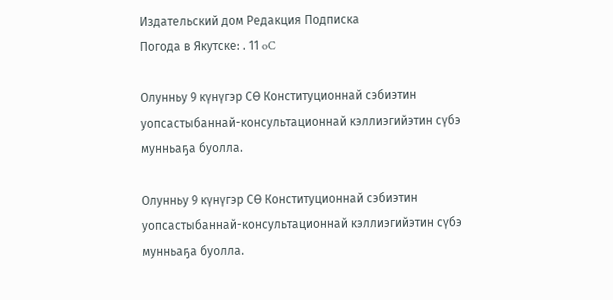Издательский дом Редакция Подписка
Погода в Якутске: . 11 oC

Олунньу 9 күнүгэр СӨ Конституционнай сэбиэтин уопсастыбаннай-консультационнай кэллиэгийэтин сүбэ мунньаҕа буолла.

Олунньу 9 күнүгэр СӨ Конституционнай сэбиэтин уопсастыбаннай-консультационнай кэллиэгийэтин сүбэ мунньаҕа буолла.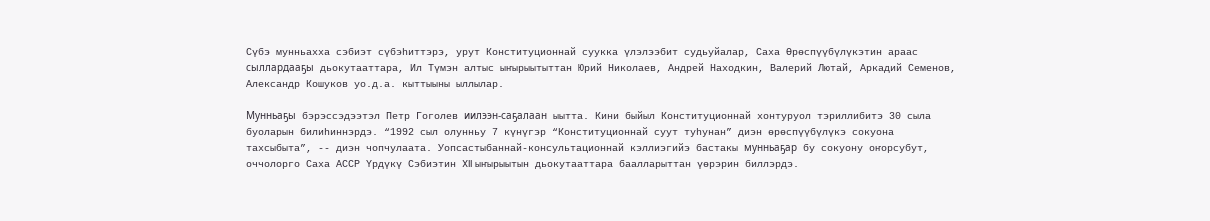Сүбэ мунньахха сэбиэт сүбэһиттэрэ, урут Конституционнай суукка үлэлээбит судьуйалар, Саха Өрөспүүбүлүкэтин араас сыллардааҕы дьокутааттара, Ил Түмэн алтыс ыҥырыытыттан Юрий Николаев, Андрей Находкин, Валерий Лютай, Аркадий Семенов, Александр Кошуков уо.д.а. кыттыыны ыллылар.

Мунньаҕы бэрэссэдээтэл Петр Гоголев иилээн-саҕалаан ыытта. Кини быйыл Конституционнай хонтуруол тэриллибитэ 30 сыла буоларын билиһиннэрдэ. “1992 сыл олунньу 7 күнүгэр “Конституционнай суут туһунан” диэн өрөспүүбүлүкэ сокуона тахсыбыта”, -- диэн чопчулаата. Уопсастыбаннай-консультационнай кэллиэгийэ бастакы мунньаҕар бу сокуону оҥорсубут, оччолорго Саха АССР Үрдүкү Сэбиэтин XII ыҥырыытын дьокутааттара баалларыттан үөрэрин биллэрдэ.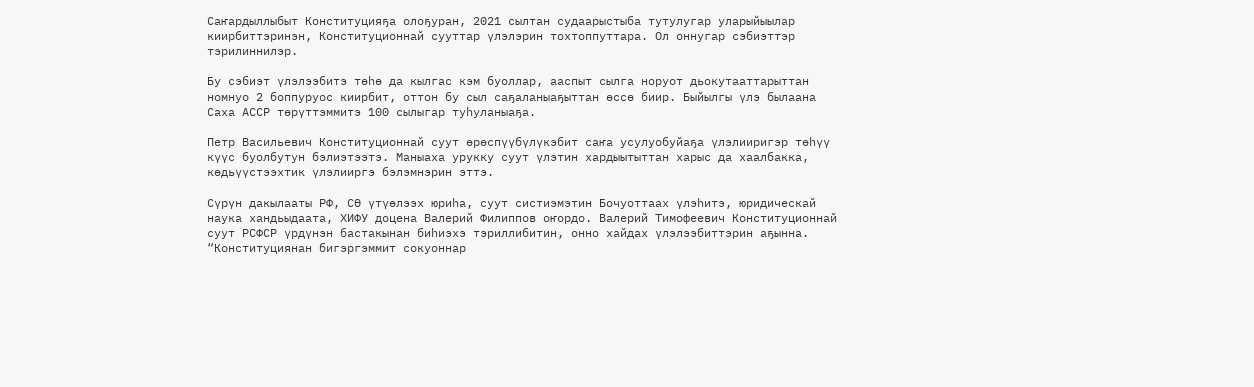Саҥардыллыбыт Конституцияҕа олоҕуран, 2021 сылтан судаарыстыба тутулугар уларыйыылар киирбиттэринэн, Конституционнай сууттар үлэлэрин тохтоппуттара. Ол оннугар сэбиэттэр тэрилиннилэр.

Бу сэбиэт үлэлээбитэ төһө да кылгас кэм буоллар, ааспыт сылга норуот дьокутааттарыттан номнуо 2 боппуруос киирбит, оттон бу сыл саҕаланыаҕыттан өссө биир. Быйылгы үлэ былаана Саха АССР төрүттэммитэ 100 сылыгар туһуланыаҕа.

Петр Васильевич Конституционнай суут өрөспүүбүлүкэбит саҥа усулуобуйаҕа үлэлииригэр төһүү күүс буолбутун бэлиэтээтэ. Маныаха урукку суут үлэтин хардыытыттан харыс да хаалбакка, көдьүүстээхтик үлэлииргэ бэлэмнэрин эттэ.

Сүрүн дакылааты РФ, СӨ үтүөлээх юриһа, суут систиэмэтин Бочуоттаах үлэһитэ, юридическай наука хандьыдаата, ХИФУ доцена Валерий Филиппов оҥордо. Валерий Тимофеевич Конституционнай суут РСФСР үрдүнэн бастакынан биһиэхэ тэриллибитин, онно хайдах үлэлээбиттэрин аҕынна. “Конституциянан бигэргэммит сокуоннар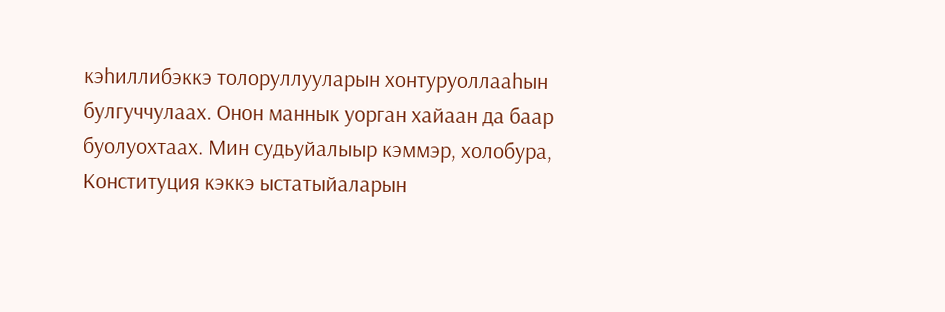кэһиллибэккэ толоруллууларын хонтуруоллааһын булгуччулаах. Онон маннык уорган хайаан да баар буолуохтаах. Мин судьуйалыыр кэммэр, холобура, Конституция кэккэ ыстатыйаларын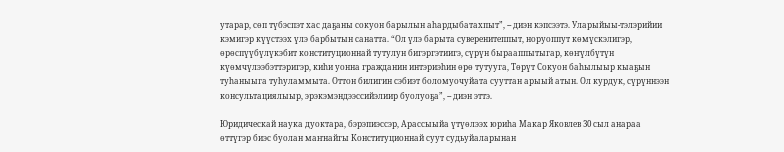утарар, сөп түбэспэт хас даҕаны сокуон барылын аһардыбатахпыт”, -- диэн кэпсээтэ. Уларыйыы-тэлэрийии кэмигэр күүстээх үлэ барбытын санатта. “Ол үлэ барыта суверенитеппыт, норуоппут көмүскэлигэр, өрөспүүбүлүкэбит конституционнай тутулун бигэргэтиигэ, сүрүн бырааппытыгар, көҥүлбүтүн күөмчүлээбэттэригэр, киһи уонна гражданин интэриэһин өрө тутууга, Төрүт Сокуон баһылыыр кыаҕын туһаныыга туһуламмыта. Оттон билигин сэбиэт боломуочуйата сууттан арыый атын. Ол курдук, сүрүннээн  консультациялыыр, эрэкэмэндээссийэлиир буолуоҕа”, -- диэн эттэ.

Юридическай наука дуоктара, бэрэпиэссэр, Арассыыйа үтүөлээх юриһа Макар Яковлев 30 сыл анараа өттүгэр биэс буолан маҥнайгы Конституционнай суут судьуйаларынан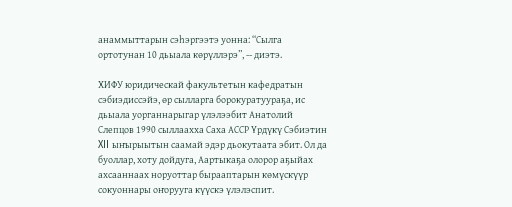анаммыттарын сэһэргээтэ уонна: “Сылга ортотунан 10 дьыала көрүллэрэ”, -- диэтэ.

ХИФУ юридическай факультетын кафедратын сэбиэдиссэйэ, өр сылларга борокуратуураҕа, ис дьыала уорганнарыгар үлэлээбит Анатолий Слепцов 1990 сыллаахха Саха АССР Үрдүкү Сэбиэтин XII ыҥырыытын саамай эдэр дьокутаата эбит. Ол да буоллар, хоту дойдуга, Аартыкаҕа олорор аҕыйах ахсааннаах норуоттар бырааптарын көмүскүүр сокуоннары оҥорууга күүскэ үлэлэспит.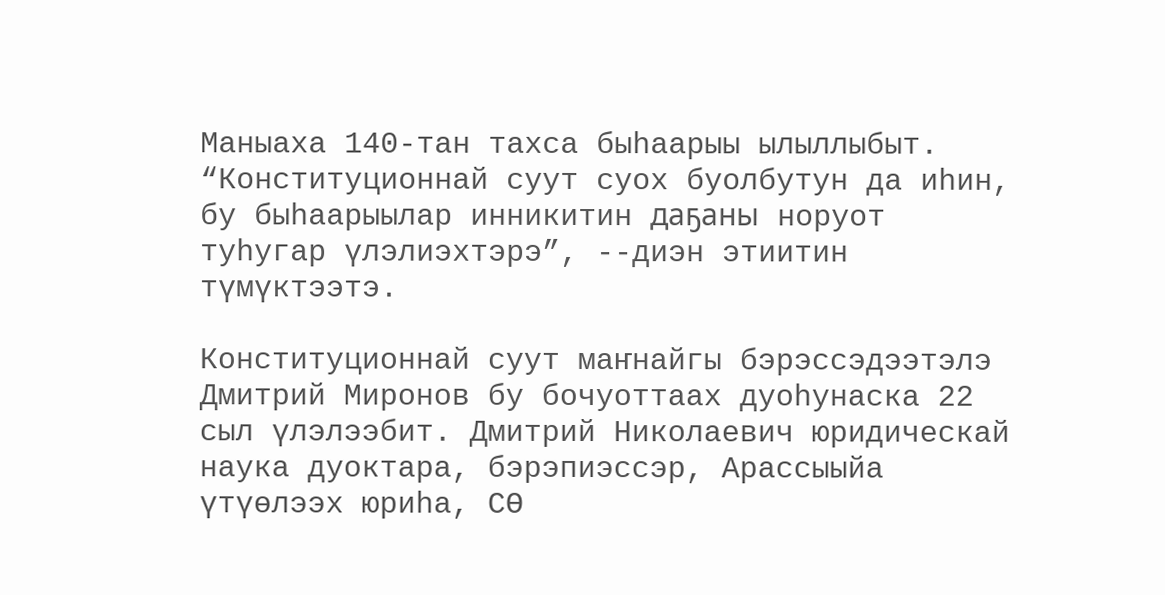Маныаха 140-тан тахса быһаарыы ылыллыбыт. “Конституционнай суут суох буолбутун да иһин, бу быһаарыылар инникитин даҕаны норуот туһугар үлэлиэхтэрэ”, --диэн этиитин түмүктээтэ.

Конституционнай суут маҥнайгы бэрэссэдээтэлэ Дмитрий Миронов бу бочуоттаах дуоһунаска 22 сыл үлэлээбит. Дмитрий Николаевич юридическай наука дуоктара, бэрэпиэссэр, Арассыыйа үтүөлээх юриһа, СӨ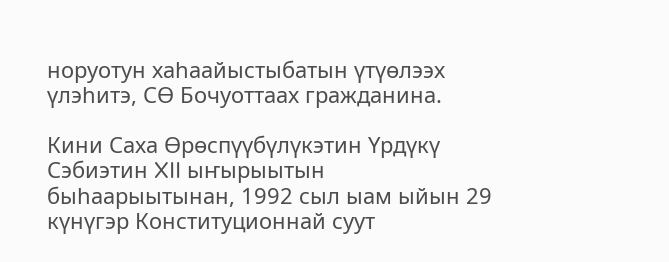норуотун хаһаайыстыбатын үтүөлээх үлэһитэ, СӨ Бочуоттаах гражданина.

Кини Саха Өрөспүүбүлүкэтин Үрдүкү Сэбиэтин XII ыҥырыытын быһаарыытынан, 1992 сыл ыам ыйын 29 күнүгэр Конституционнай суут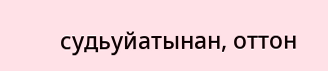судьуйатынан, оттон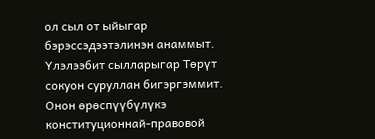ол сыл от ыйыгар бэрэссэдээтэлинэн анаммыт. Үлэлээбит сылларыгар Төрүт сокуон суруллан бигэргэммит. Онон өрөспүүбүлүкэ конституционнай-правовой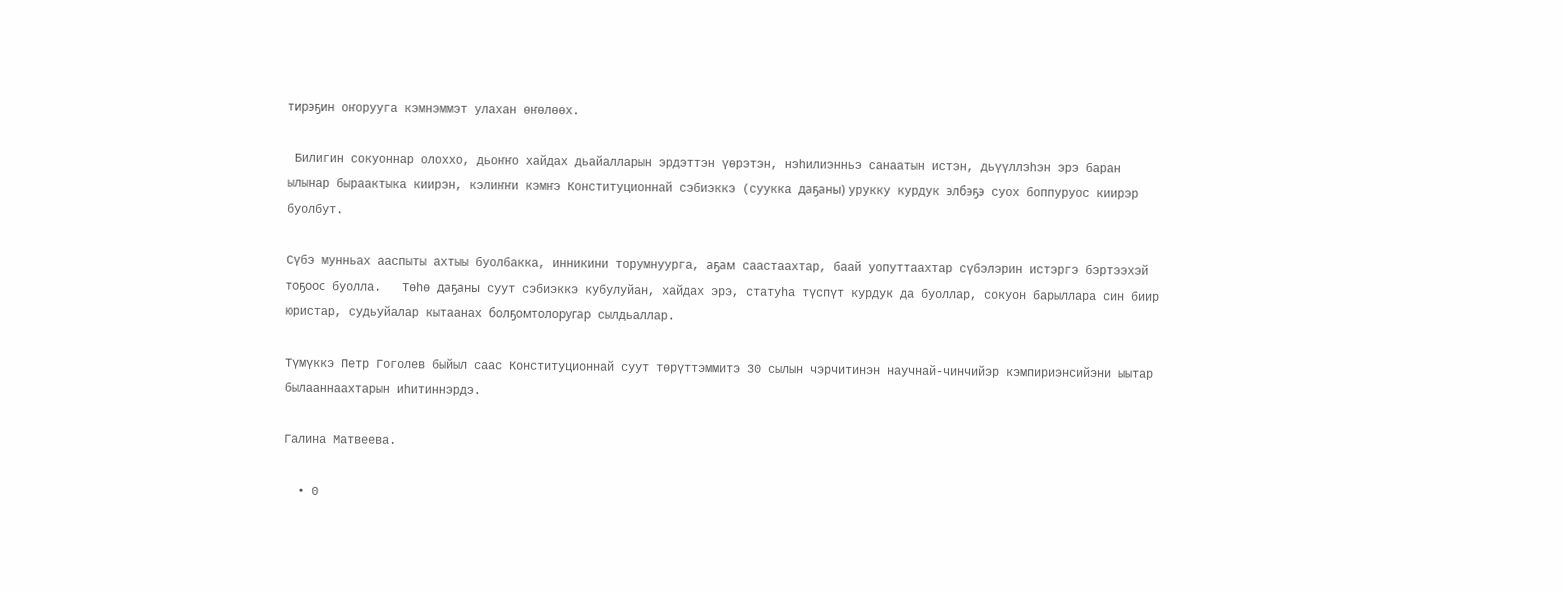тирэҕин оҥорууга кэмнэммэт улахан өҥөлөөх.

 Билигин сокуоннар олоххо, дьоҥҥо хайдах дьайалларын эрдэттэн үөрэтэн, нэһилиэнньэ санаатын истэн, дьүүллэһэн эрэ баран ылынар быраактыка киирэн, кэлиҥҥи кэмҥэ Конституционнай сэбиэккэ (суукка даҕаны) урукку курдук элбэҕэ суох боппуруос киирэр буолбут.

Сүбэ мунньах ааспыты ахтыы буолбакка, инникини торумнуурга, аҕам саастаахтар, баай уопуттаахтар сүбэлэрин истэргэ бэртээхэй тоҕоос буолла.   Төһө даҕаны суут сэбиэккэ кубулуйан, хайдах эрэ, статуһа түспүт курдук да буоллар, сокуон барыллара син биир юристар, судьуйалар кытаанах болҕомтолоругар сылдьаллар.

Түмүккэ Петр Гоголев быйыл саас Конституционнай суут төрүттэммитэ 30 сылын чэрчитинэн научнай-чинчийэр кэмпириэнсийэни ыытар былааннаахтарын иһитиннэрдэ.

Галина Матвеева.

  • 0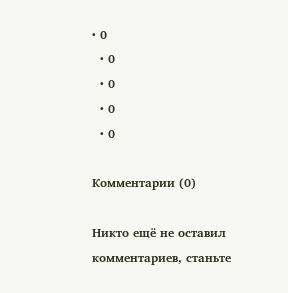• 0
  • 0
  • 0
  • 0
  • 0

Комментарии (0)

Никто ещё не оставил комментариев, станьте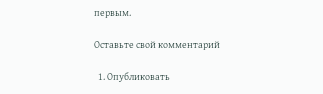первым.

Оставьте свой комментарий

  1. Опубликовать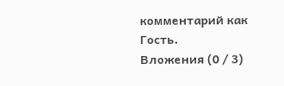комментарий как Гость.
Вложения (0 / 3)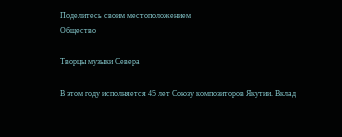Поделитесь своим местоположением
Общество

Творцы музыки Севера

В этом году исполняется 45 лет Союзу композиторов Якутии. Вклад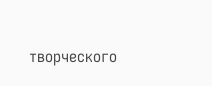творческого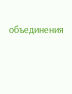объединения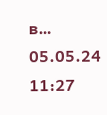в…
05.05.24 11:27